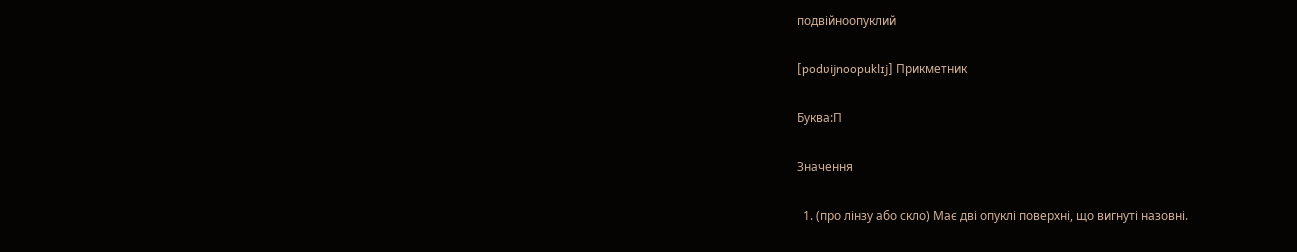подвійноопуклий

[podʋijnoopuklɪj] Прикметник

Буква:П

Значення

  1. (про лінзу або скло) Має дві опуклі поверхні, що вигнуті назовні.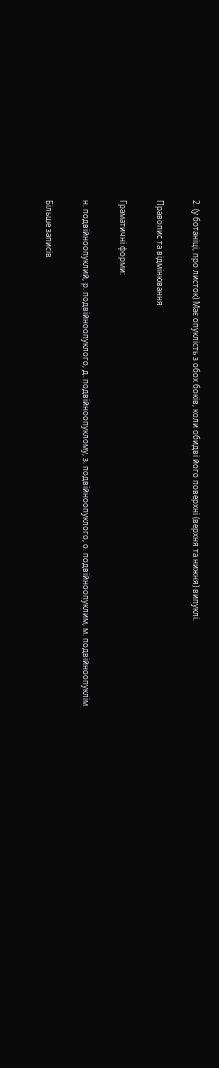2. (у ботаніці, про листок) Має опуклість з обох боків, коли обидві його поверхні (верхня та нижня) випуклі.

Правопис та відмінювання

Граматичні форми:

н. подвійноопуклий, р. подвійноопуклого, д. подвійноопуклому, з. подвійноопуклого, о. подвійноопуклим, м. подвійноопуклім

Більше записів